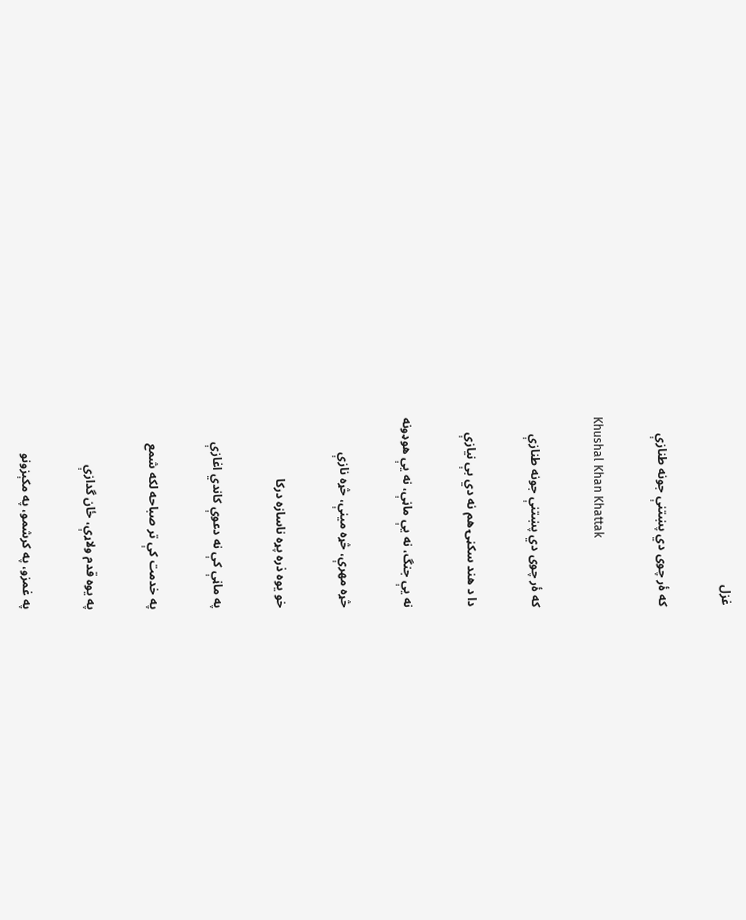غزل

که ۀر چوی دي پښتنې جونه طنازې

Khushal Khan Khattak

که ۀر چوی دي پښتنې جونه طنازې

دا د هند سکڼۍ هم نه دي بې نيازې

نه يې جنگ، نه يې ماڼې، نه يې هوډونه

څړه مهرې، څړه مينې، څړه نازې

خو يوه ذره پړه ناسازه درکا

په ماڼې کې نه دعوې کاندي اغازې

په خدمت کې تر صباحه لکه شمع

په يوه قدم ولاړې، ځان گدازې

په غمزو، په کرشمو، په مکېزونو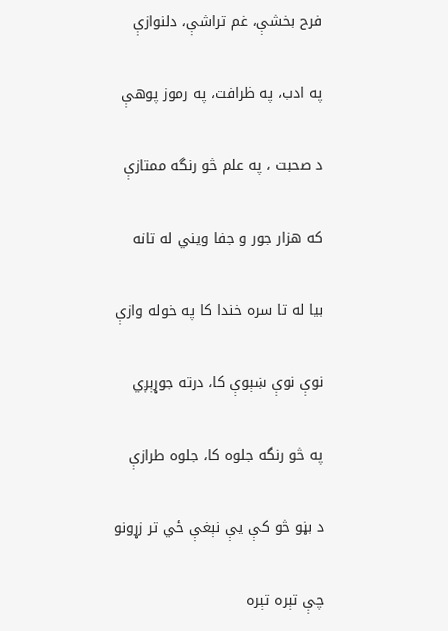فرح بخشې، غم تراشې، دلنوازې

په ادب، په ظرافت، په رموز پوهې

د صحبت ، په علم څو رنگه ممتازې

که هزار جور و جفا ويني له تانه

بيا له تا سره خندا کا په خوله وازې

نوې نوې ښېوې کا، درته جوړېږي

په څو رنگه جلوه کا، جلوه طرازې

د بڼو څو کې يې نېغې ځي تر زړونو

چې تېره تېره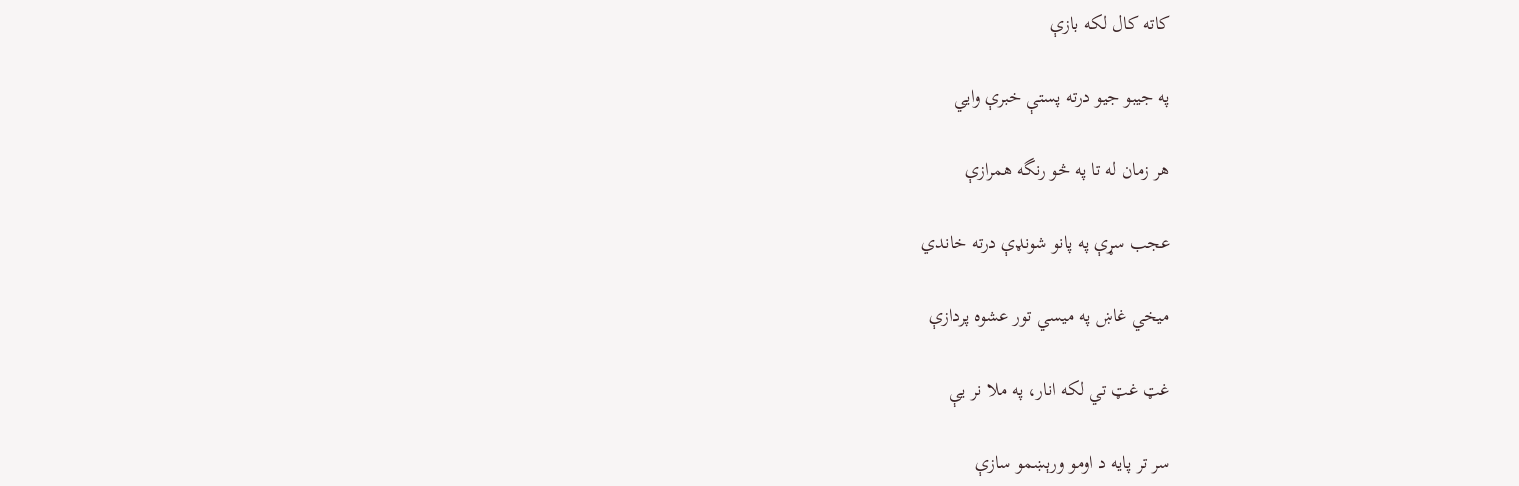کاته کال لکه بازې

په جيبو جيو درته پستې خبرې وايي

هر زمان له تا په څو رنگه همرازې

عجب سړې په پانو شونډې درته خاندي

ميخي غاښ په ميسي تور عشوه پردازې

غټ غټ تي لکه انار، په ملا نر يې

سر تر پايه د اومو ورېښمو سازې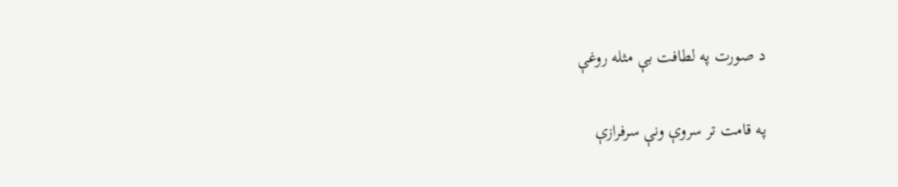د صورت په لطافت بې مثله روغې

په قامت تر سروې ونې سرفرازې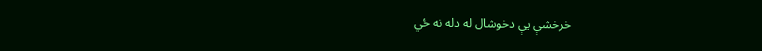خرخشې يې دخوشال له دله نه ځي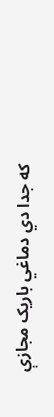که جدا دي دماغي باريک مجازې